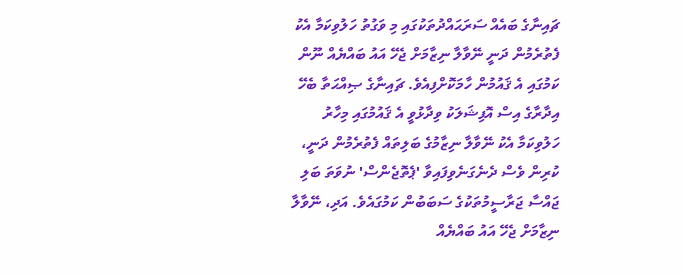ޗައިނާގެ ބައެއް ސަރަޙައްދުތަކުގައި މި ވަގުތު ހަލުވިކަމާ އެކު ފެތުރެމުން ދަނީ ނޭވާލާ ނިޒާމަށް ޖެހޭ އައު ބައްޔެއް ނޫން ކަމުގައި އެ ޤައުމުން ހާމަކޮށްފިއެވެ. ޗައިނާގެ ޞިއްޙަތާ ބެހޭ އިދާރާގެ އިސް އޮފިޝަލަކު ވިދާޅުވީ އެ ޤައުމުގައި މިހާރު ހަލުވިކަމާ އެކު ނޭވާލާ ނިޒާމުގެ ބަލިތައް ފެތުރެމުން ދަނީ، ކުރިން ވެސް ދެނެގަނެވިފައިވާ 'ޕެތޮޖެންސް' ނުވަތަ ބަލި ޖައްސާ ޖަރާސީމުތަކުގެ ސަބަބުން ކަމުގައެވެ. އަދި، ނޭވާލާ ނިޒާމަށް ޖެހޭ އައު ބައްޔެއް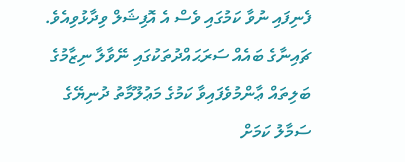ފެނިފައި ނުވާ ކަމުގައި ވެސް އެ އޮފިޝަލް ވިދާޅުވިއެވެ.
ޗައިނާގެ ބައެއް ސަރަޙައްދުތަކުގައި ނޭވާލާ ނިޒާމުގެ ބަލިތައް ޢާންމުވެފައިވާ ކަމުގެ މަޢުލޫމާތު ދުނިޔޭގެ ސަމާލު ކަމަށް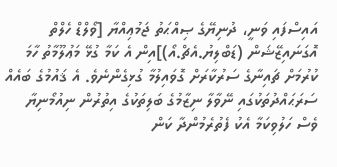އައިސްފައި ވަނީ، ދުނިޔޭގެ ޞިއްޙަތު ޖަމުޢިއްޔާ [ވޯލްޑް ހެލްތް އޮގަނައިޒޭޝަން (ޑަބްލިޔު.އެޗް.އޯ)]އިން އެ ކަމާ ގުޅޭ މަޢުލޫމާތު ހާމަ ކުރުމަށް ޗައިނާގެ ސަރުކާރަށް ގޮވައިލުމާ ގުޅިގެންނެވެ. އެ ޤައުމުގެ ބައެއް ސަރަޙައްދުތަކުގައި ނޭވާލާ ނިޒާމުގެ ބަލިތަކުގެ އިތުރުން ނިއުމޯނިޔާ ވެސް ހަލުވިކަމާ އެކު ފެތުރެމުންދާ ކަން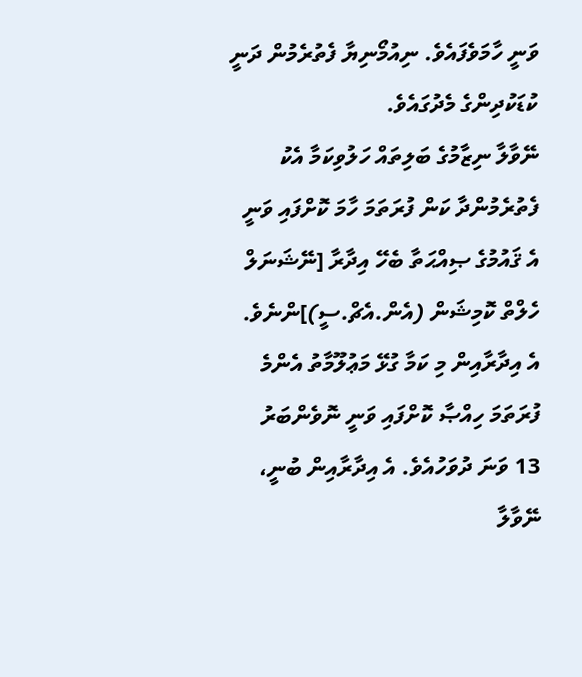ވަނީ ހާމަވެފައެވެ. ނިއުމޯނިޔާ ފެތުރެމުން ދަނީ ކުޑަކުދިންގެ މެދުގައެވެ.
ނޭވާލާ ނިޒާމުގެ ބަލިތައް ހަލުވިކަމާ އެކު ފެތުރެމުންދާ ކަން ފުރަތަމަ ހާމަ ކޮށްފައި ވަނީ އެ ޤައުމުގެ ޞިއްޙަތާ ބެހޭ އިދާރާ [ނޭޝަނަލް ހެލްތް ކޮމިޝަން (އެން.އެޗް.ސީ)]ންނެވެ. އެ އިދާރާއިން މި ކަމާ ގުޅޭ މަޢުލޫމާތު އެންމެ ފުރަތަމަ ހިއްޞާ ކޮށްފައި ވަނީ ނޮވެންބަރު 13 ވަނަ ދުވަހުއެވެ. އެ އިދާރާއިން ބުނީ، ނޭވާލާ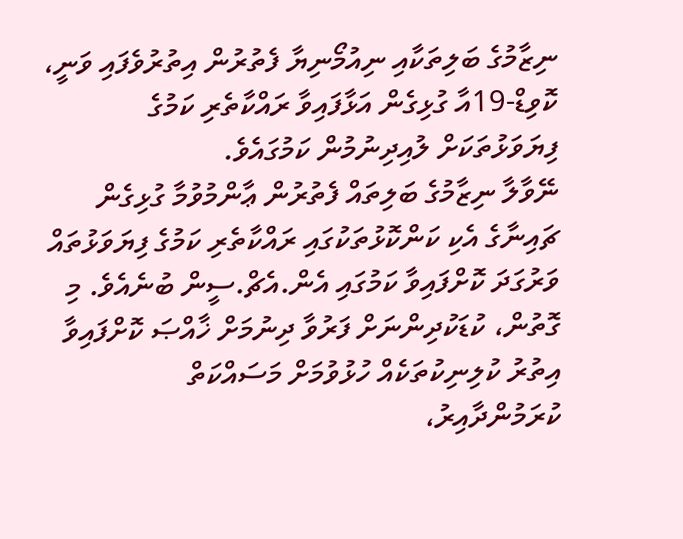ނިޒާމުގެ ބަލިތަކާއި ނިއުމޯނިޔާ ފެތުރުން އިތުރުވެފައި ވަނީ، ކޮވިޑް-19އާ ގުޅިގެން އަޅާފައިވާ ރައްކާތެރި ކަމުގެ ފިޔަވަޅުތަކަށް ލުއިދިނުމުން ކަމުގައެވެ.
ނޭވާލާ ނިޒާމުގެ ބަލިތައް ފެތުރުން ޢާންމުވުމާ ގުޅިގެން ޗައިނާގެ އެކި ކަންކޮޅުތަކުގައި ރައްކާތެރި ކަމުގެ ފިޔަވަޅުތައް ވަރުގަދަ ކޮށްފައިވާ ކަމުގައި އެން.އެޗް.ސީން ބުނެއެވެ. މި ގޮތުން، ކުޑަކުދިންނަށް ފަރުވާ ދިނުމަށް ޚާއްޞަ ކޮށްފައިވާ އިތުރު ކުލިނިކުތަކެއް ހުޅުވުމަށް މަސައްކަތް ކުރަމުންދާއިރު،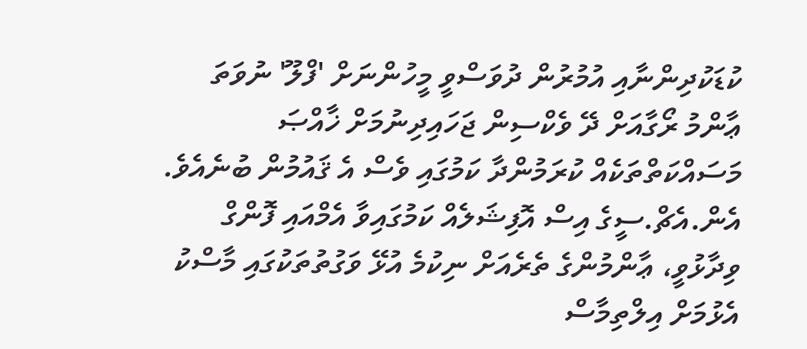ކުޑަކުދިންނާއި އުމުރުން ދުވަސްވީ މީހުންނަށް 'ފްލޫ' ނުވަތަ ޢާންމު ރޯގާއަށް ދޭ ވެކްސިން ޖަހައިދިނުމަށް ޚާއްޞަ މަސައްކަތްތަކެއް ކުރަމުންދާ ކަމުގައި ވެސް އެ ޤައުމުން ބުނެއެވެ.
އެން.އެޗް.ސީގެ އިސް އޮފިޝަލެއް ކަމުގައިވާ އެމްއައި ފޮންގް ވިދާޅުވީ، ޢާންމުންގެ ތެރެއަށް ނިކުމެ އުޅޭ ވަގުތުތަކުގައި މާސްކު އެޅުމަށް އިލްތިމާސް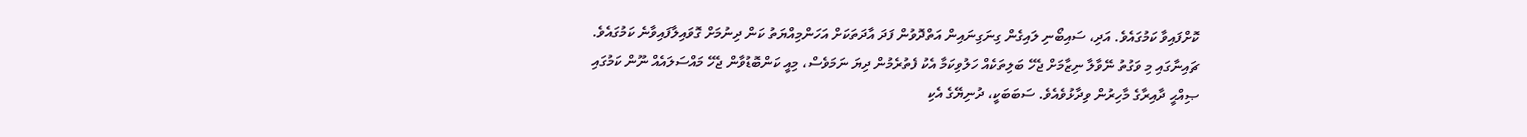ކޮށްފައިވާ ކަމުގައެވެ. އަދި، ސައިބޯނި ލައިގެން ގިނަގިނައިން އަތްދޮވުން ފަދަ އާދަތަކަށް އަހަންމިއްޔަތު ކަން ދިނުމަށް ގޮވައިލާފައިވާނެ ކަމުގައެވެ.
ޗައިނާގައި މި ވަގުތު ނޭވާލާ ނިޒާމަށް ޖެހޭ ބަލިތަކެއް ހަލުވިކަމާ އެކު ފެތުރެމުން ދިޔަ ނަމަވެސް، މިއީ ކަންބޮޑުވާން ޖެހޭ މައްސަލައެއް ނޫން ކަމުގައި ޞިއްޙީ ދާއިރާގެ މާހިރުން ވިދާޅުވެއެވެ. ސަބަބަކީ، ދުނިޔޭގެ އެކި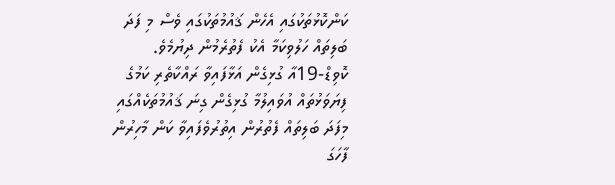ކަންކޮޅުތަކުގައި އެހެން ޤައުމުތަކުގައި ވެސް މި ފަދަ ބަލިތައް ހަލުވިކަމާ އެކު ފެތުރެމުން ދިޔުމެވެ. ކޮވިޑް-19އާ ގުޅިގެން އަޅާފައިވާ ރައްކާތެރި ކަމުގެ ފިޔަވަޅުތައް އުވައިލުމާ ގުޅިގެން ގިނަ ޤައުމުތަކެއްގައި މިފަދަ ބަލިތައް ފެތުރުން އިތުރުވެފައިވާ ކަން މާހިރުން ފާހަގަ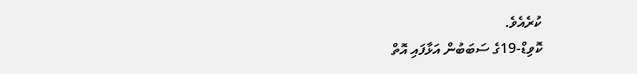ކުރެއެވެ.
ކޮވިޑް-19ގެ ސަބަބުން އަޅާފައި އޮތް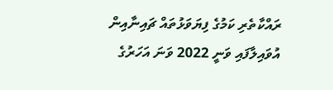ރައްކާތެރި ކަމުގެ ފިޔަވަޅުތައް ޗައިނާއިން އުވައިލާފައި ވަނީ 2022 ވަނަ އަހަރުގެ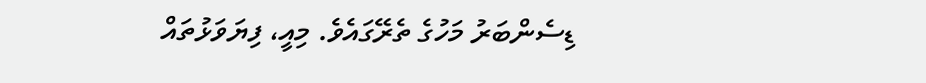ޑިސެންބަރު މަހުގެ ތެރޭގައެވެ. މިއީ، ފިޔަވަޅުތައް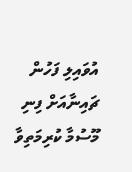އުވައިލި ފަހުން ޗައިނާއަށް ފިނި މޫސުމާ ކުރިމަތިވާ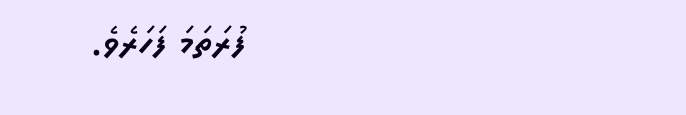ފުރަތަމަ ފަހަރެވެ.